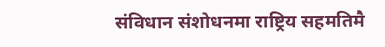संविधान संशोधनमा राष्ट्रिय सहमतिमै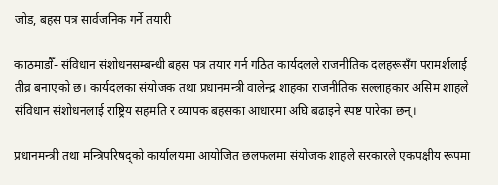जोड, बहस पत्र सार्वजनिक गर्ने तयारी

काठमाडौँ- संविधान संशोधनसम्बन्धी बहस पत्र तयार गर्न गठित कार्यदलले राजनीतिक दलहरूसँग परामर्शलाई तीव्र बनाएको छ। कार्यदलका संयोजक तथा प्रधानमन्त्री वालेन्द्र शाहका राजनीतिक सल्लाहकार असिम शाहले संविधान संशोधनलाई राष्ट्रिय सहमति र व्यापक बहसका आधारमा अघि बढाइने स्पष्ट पारेका छन्।

प्रधानमन्त्री तथा मन्त्रिपरिषद्को कार्यालयमा आयोजित छलफलमा संयोजक शाहले सरकारले एकपक्षीय रूपमा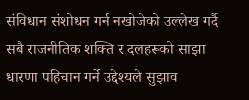संविधान संशोधन गर्न नखोजेको उल्लेख गर्दै सबै राजनीतिक शक्ति र दलहरूको साझा धारणा पहिचान गर्ने उद्देश्यले सुझाव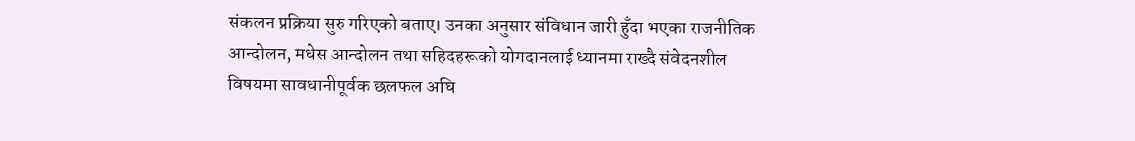संकलन प्रक्रिया सुरु गरिएको बताए। उनका अनुसार संविधान जारी हुँदा भएका राजनीतिक आन्दोलन, मधेस आन्दोलन तथा सहिदहरूको योगदानलाई ध्यानमा राख्दै संवेदनशील विषयमा सावधानीपूर्वक छलफल अघि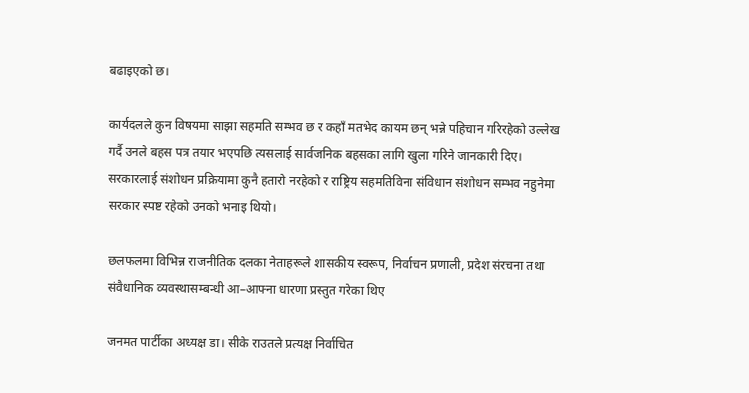बढाइएको छ।

कार्यदलले कुन विषयमा साझा सहमति सम्भव छ र कहाँ मतभेद कायम छन् भन्ने पहिचान गरिरहेको उल्लेख गर्दै उनले बहस पत्र तयार भएपछि त्यसलाई सार्वजनिक बहसका लागि खुला गरिने जानकारी दिए। सरकारलाई संशोधन प्रक्रियामा कुनै हतारो नरहेको र राष्ट्रिय सहमतिविना संविधान संशोधन सम्भव नहुनेमा सरकार स्पष्ट रहेको उनको भनाइ थियो।

छलफलमा विभिन्न राजनीतिक दलका नेताहरूले शासकीय स्वरूप, निर्वाचन प्रणाली, प्रदेश संरचना तथा संवैधानिक व्यवस्थासम्बन्धी आ–आफ्ना धारणा प्रस्तुत गरेका थिए

जनमत पार्टीका अध्यक्ष डा। सीके राउतले प्रत्यक्ष निर्वाचित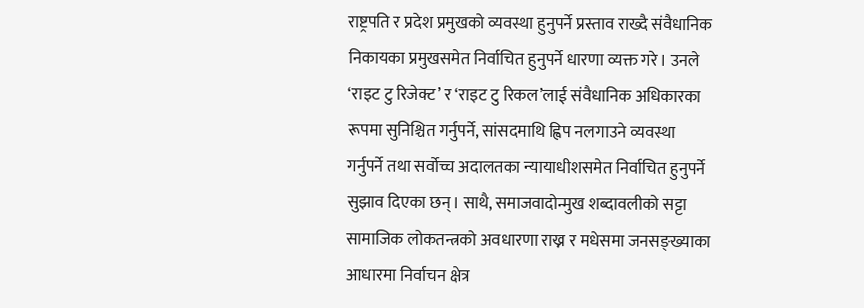राष्ट्रपति र प्रदेश प्रमुखको व्यवस्था हुनुपर्ने प्रस्ताव राख्दै संवैधानिक निकायका प्रमुखसमेत निर्वाचित हुनुपर्ने धारणा व्यक्त गरे। उनले ‘राइट टु रिजेक्ट’ र ‘राइट टु रिकल’लाई संवैधानिक अधिकारका रूपमा सुनिश्चित गर्नुपर्ने, सांसदमाथि ह्विप नलगाउने व्यवस्था गर्नुपर्ने तथा सर्वोच्च अदालतका न्यायाधीशसमेत निर्वाचित हुनुपर्ने सुझाव दिएका छन्। साथै, समाजवादोन्मुख शब्दावलीको सट्टा सामाजिक लोकतन्त्रको अवधारणा राख्न र मधेसमा जनसङ्ख्याका आधारमा निर्वाचन क्षेत्र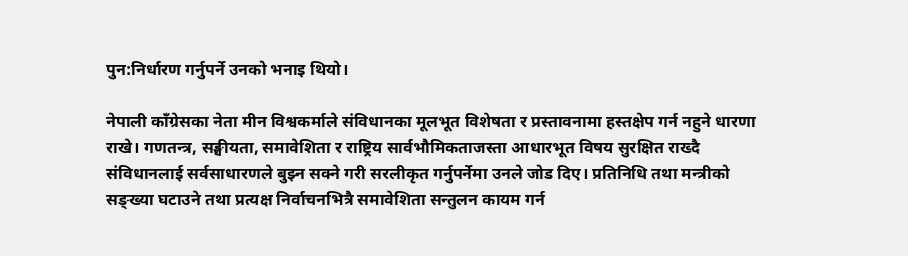पुन:निर्धारण गर्नुपर्ने उनको भनाइ थियो।

नेपाली काँग्रेसका नेता मीन विश्वकर्माले संविधानका मूलभूत विशेषता र प्रस्तावनामा हस्तक्षेप गर्न नहुने धारणा राखे। गणतन्त्र, सङ्घीयता, समावेशिता र राष्ट्रिय सार्वभौमिकताजस्ता आधारभूत विषय सुरक्षित राख्दै संविधानलाई सर्वसाधारणले बुझ्न सक्ने गरी सरलीकृत गर्नुपर्नेमा उनले जोड दिए। प्रतिनिधि तथा मन्त्रीको सङ्ख्या घटाउने तथा प्रत्यक्ष निर्वाचनभित्रै समावेशिता सन्तुलन कायम गर्न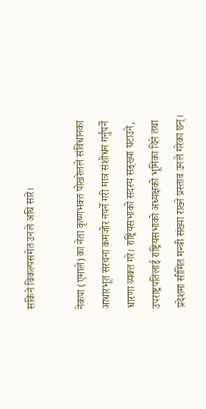सकिने विकल्पसमेत उनले अघि सारे।

नेकपा (एमाले) का नेता कृष्णभक्त पोखरेलले संविधानका आधारभूत संरचना कमजोर नपर्ने गरी मात्र संशोधन गर्नुपर्ने धारणा व्यक्त गरे। राष्ट्रियसभाको सदस्य सङ्ख्या घटाउने, उपराष्ट्रपतिलाई राष्ट्रियसभाको अध्यक्षको भूमिका दिने तथा प्रदेशमा सीमित मन्त्री संख्या राख्ने प्रस्ताव उनले गरेका छन्।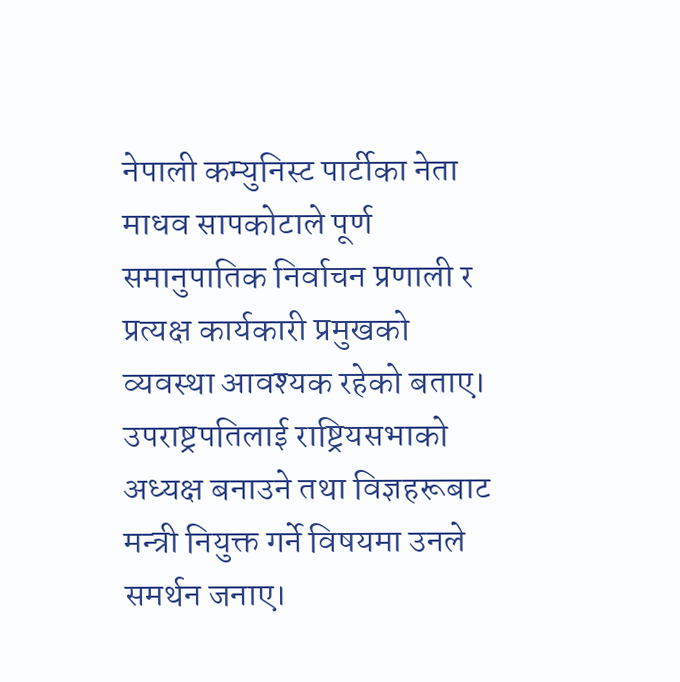नेपाली कम्युनिस्ट पार्टीका नेता माधव सापकोटाले पूर्ण समानुपातिक निर्वाचन प्रणाली र प्रत्यक्ष कार्यकारी प्रमुखको व्यवस्था आवश्यक रहेको बताए। उपराष्ट्रपतिलाई राष्ट्रियसभाको अध्यक्ष बनाउने तथा विज्ञहरूबाट मन्त्री नियुक्त गर्ने विषयमा उनले समर्थन जनाए।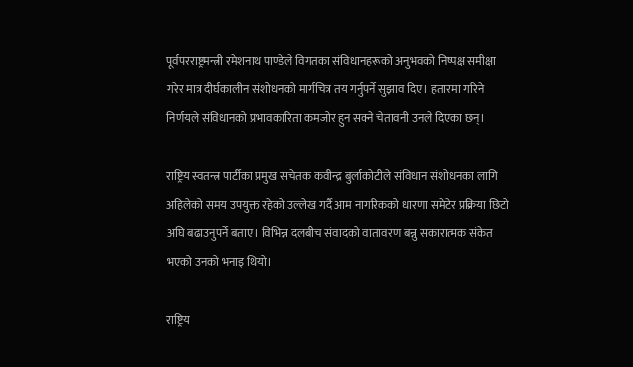पूर्वपरराष्ट्रमन्त्री रमेशनाथ पाण्डेले विगतका संविधानहरूको अनुभवको निष्पक्ष समीक्षा गरेर मात्र दीर्घकालीन संशोधनको मार्गचित्र तय गर्नुपर्ने सुझाव दिए। हतारमा गरिने निर्णयले संविधानको प्रभावकारिता कमजोर हुन सक्ने चेतावनी उनले दिएका छन्।

राष्ट्रिय स्वतन्त्र पार्टीका प्रमुख सचेतक कवीन्द्र बुर्लाकोटीले संविधान संशोधनका लागि अहिलेको समय उपयुक्त रहेको उल्लेख गर्दै आम नागरिकको धारणा समेटेर प्रक्रिया छिटो अघि बढाउनुपर्ने बताए। विभिन्न दलबीच संवादको वातावरण बन्नु सकारात्मक संकेत भएको उनको भनाइ थियो।

राष्ट्रिय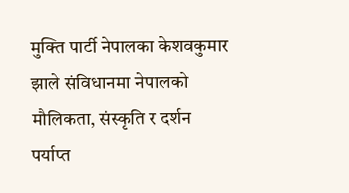मुक्ति पार्टी नेपालका केशवकुमार झाले संविधानमा नेपालको मौलिकता, संस्कृति र दर्शन पर्याप्त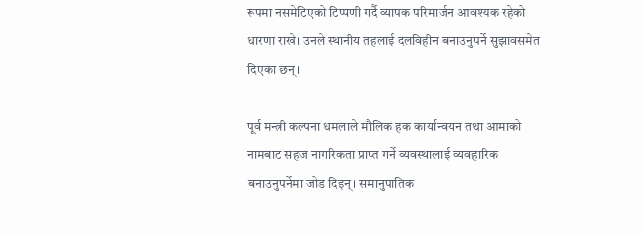रूपमा नसमेटिएको टिप्पणी गर्दै व्यापक परिमार्जन आवश्यक रहेको धारणा राखे। उनले स्थानीय तहलाई दलविहीन बनाउनुपर्ने सुझावसमेत दिएका छन्।

पूर्व मन्त्री कल्पना धमलाले मौलिक हक कार्यान्वयन तथा आमाको नामबाट सहज नागरिकता प्राप्त गर्ने व्यवस्थालाई व्यवहारिक बनाउनुपर्नेमा जोड दिइन्। समानुपातिक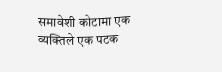समावेशी कोटामा एक व्यक्तिले एक पटक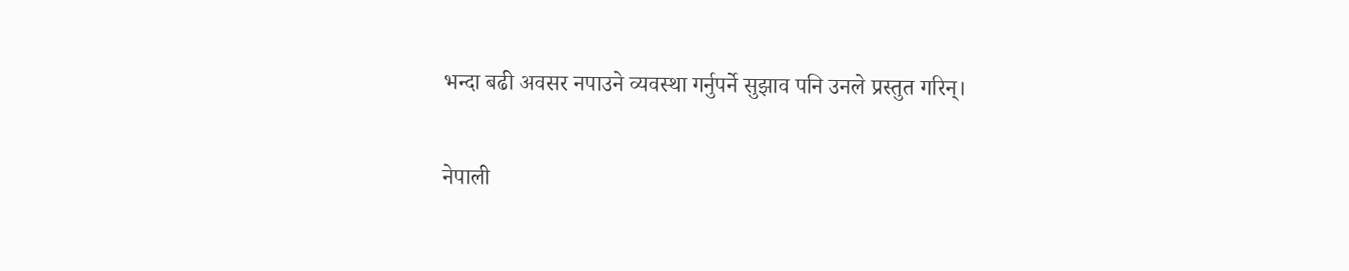भन्दा बढी अवसर नपाउने व्यवस्था गर्नुपर्ने सुझाव पनि उनले प्रस्तुत गरिन्।

नेपाली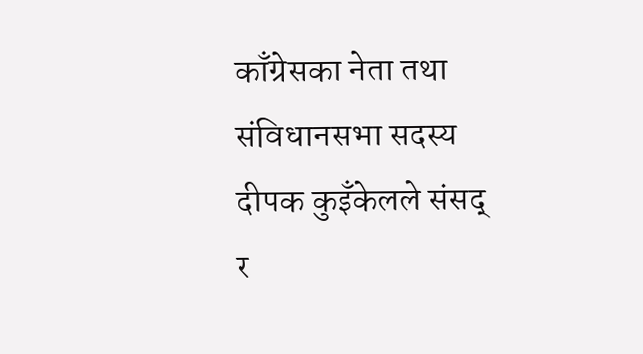काँग्रेसका नेता तथा संविधानसभा सदस्य दीपक कुइँकेलले संसद् र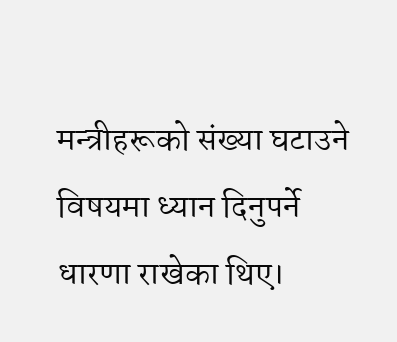मन्त्रीहरूको संख्या घटाउने विषयमा ध्यान दिनुपर्ने धारणा राखेका थिए।